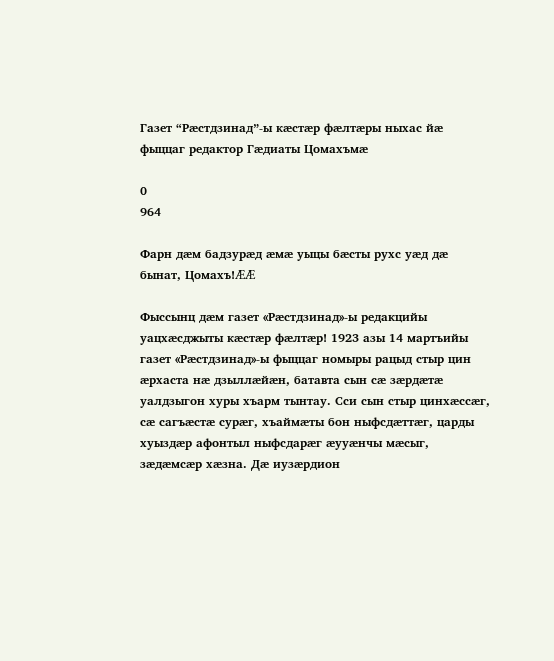Газет “Рæстдзинад”-ы кæстæр фæлтæры ныхас йæ фыццаг редактор Гæдиаты Цомахъмæ

0
964

Фарн дæм бадзурæд æмæ уыцы бæсты рухс уæд дæ бынат, Цомахъ!ÆÆ

Фыссынц дæм газет «Рæстдзинад»-ы редакцийы уацхæсджыты кæстæр фæлтæр! 1923 азы 14 мартъийы газет «Рæстдзинад»-ы фыццаг номыры рацыд стыр цин æрхаста нæ дзыллæйæн, батавта сын сæ зæрдæтæ уалдзыгон хуры хъарм тынтау. Сси сын стыр цинхæссæг, сæ сагъæстæ сурæг, хъаймæты бон ныфсдæттæг, царды хуыздæр афонтыл ныфсдарæг æууæнчы мæсыг, зæдæмсæр хæзна. Дæ иузæрдион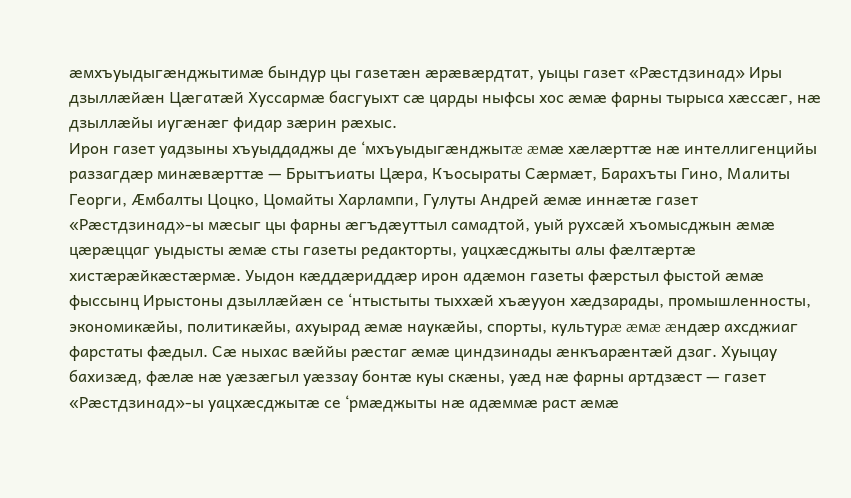æмхъуыдыгæнджытимæ бындур цы газетæн æрæвæрдтат, уыцы газет «Рæстдзинад» Иры дзыллæйæн Цæгатæй Хуссармæ басгуыхт сæ царды ныфсы хос æмæ фарны тырыса хæссæг, нæ дзыллæйы иугæнæг фидар зæрин рæхыс.
Ирон газет уадзыны хъуыддаджы де ‘мхъуыдыгæнджытæ æмæ хæлæрттæ нæ интеллигенцийы раззагдæр минæвæрттæ — Брытъиаты Цæра, Къосыраты Сæрмæт, Барахъты Гино, Малиты Георги, Æмбалты Цоцко, Цомайты Харлампи, Гулуты Андрей æмæ иннæтæ газет «Рæстдзинад»-ы мæсыг цы фарны æгъдæуттыл самадтой, уый рухсæй хъомысджын æмæ цæрæццаг уыдысты æмæ сты газеты редакторты, уацхæсджыты алы фæлтæртæ хистæрæйкæстæрмæ. Уыдон кæддæриддæр ирон адæмон газеты фæрстыл фыстой æмæ фыссынц Ирыстоны дзыллæйæн се ‘нтыстыты тыххæй хъæууон хæдзарады, промышленносты, экономикæйы, политикæйы, ахуырад æмæ наукæйы, спорты, культурæ æмæ æндæр ахсджиаг фарстаты фæдыл. Сæ ныхас вæййы рæстаг æмæ циндзинады æнкъарæнтæй дзаг. Хуыцау бахизæд, фæлæ нæ уæзæгыл уæззау бонтæ куы скæны, уæд нæ фарны артдзæст — газет «Рæстдзинад»-ы уацхæсджытæ се ‘рмæджыты нæ адæммæ раст æмæ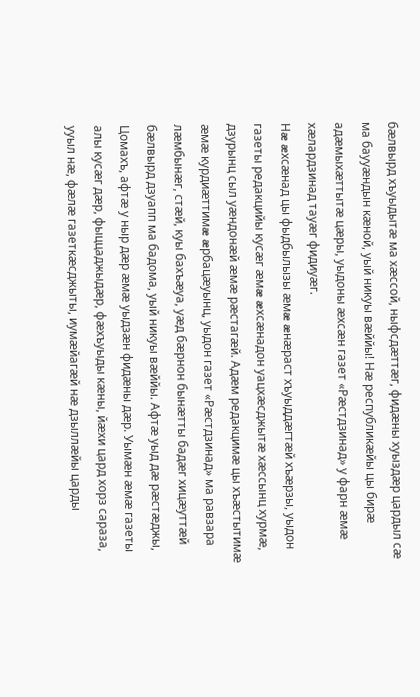бæлвырд хъуыдытæ ма хæссой, ныфсдæттæг, фидæны хуыздæр цардыл сæ ма баууæндын кæной, уый никуы вæййы! Нæ республикæйы цы бирæ адæмыхæттытæ цæры, уыдоны æхсæн газет «Рæстдзинад» у фарн æмæ хæлардзинад тауæг фидиуæг.
Нæ æхсæнад цы фыдбылызы æмæ æнæраст хъуыддæгтæй хъæрзы, уыдон газеты редакцийы кусæг æмæ æхсæнадон уацхæсджытæ хæссынц хурмæ, дзурынц сыл уæндонæй æмæ рæстагæй. Адæм редакцимæ цы хъæстытимæ æмæ курдиæттимæ æрбацæуынц, уыдон газет «Рæстдзинад» ма равзара лæмбынæг, стæй, куы бахъæуа, уæд бæрнон бынæтты бадæг хицæуттæй бæлвырд дзуапп ма бадома, уый никуы вæййы. Афтæ уыд дæ рæстæджы, Цомахъ, афтæ у ныр дæр æмæ уыдзæн фидæны дæр. Уымæн æмæ газеты алы кусæг дæр, фыццаджыдæр, фæхъуыды кæны, йæхи цард хорз сараза, ууыл нæ, фæлæ газеткæсджыты, иумæйагæй нæ дзыллæйы царды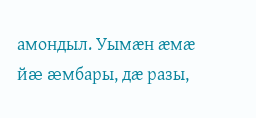амондыл. Уымæн æмæ йæ æмбары, дæ разы,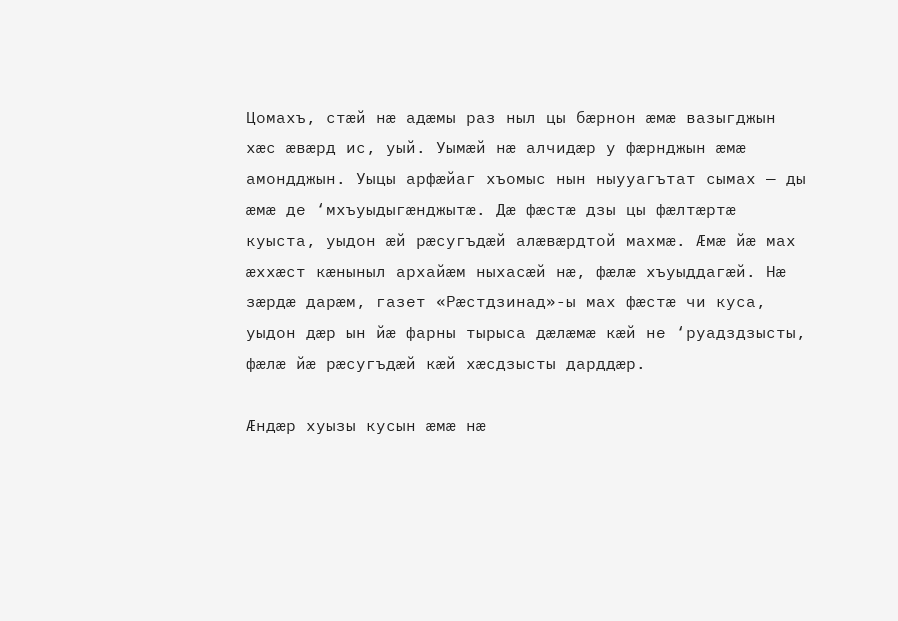Цомахъ, стæй нæ адæмы раз ныл цы бæрнон æмæ вазыгджын хæс æвæрд ис, уый. Уымæй нæ алчидæр у фæрнджын æмæ амондджын. Уыцы арфæйаг хъомыс нын ныууагътат сымах — ды æмæ де ‘мхъуыдыгæнджытæ. Дæ фæстæ дзы цы фæлтæртæ куыста, уыдон æй рæсугъдæй алæвæрдтой махмæ. Æмæ йæ мах æххæст кæныныл архайæм ныхасæй нæ, фæлæ хъуыддагæй. Нæ зæрдæ дарæм, газет «Рæстдзинад»-ы мах фæстæ чи куса, уыдон дæр ын йæ фарны тырыса дæлæмæ кæй не ‘руадздзысты, фæлæ йæ рæсугъдæй кæй хæсдзысты дарддæр.

Æндæр хуызы кусын æмæ нæ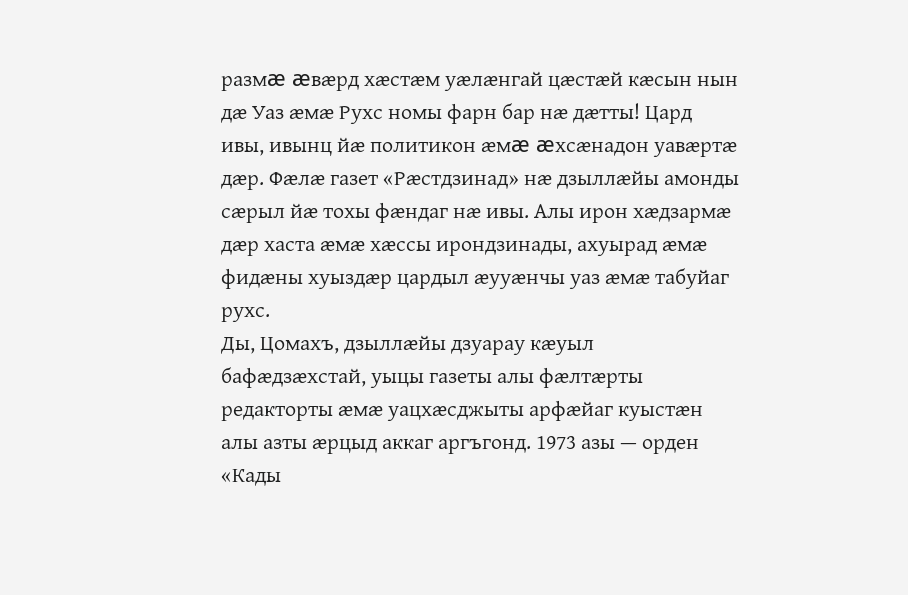размæ æвæрд хæстæм уæлæнгай цæстæй кæсын нын дæ Уаз æмæ Рухс номы фарн бар нæ дæтты! Цард ивы, ивынц йæ политикон æмæ æхсæнадон уавæртæ дæр. Фæлæ газет «Рæстдзинад» нæ дзыллæйы амонды сæрыл йæ тохы фæндаг нæ ивы. Алы ирон хæдзармæ дæр хаста æмæ хæссы ирондзинады, ахуырад æмæ фидæны хуыздæр цардыл æууæнчы уаз æмæ табуйаг рухс.
Ды, Цомахъ, дзыллæйы дзуарау кæуыл бафæдзæхстай, уыцы газеты алы фæлтæрты редакторты æмæ уацхæсджыты арфæйаг куыстæн алы азты æрцыд аккаг аргъгонд. 1973 азы — орден «Кады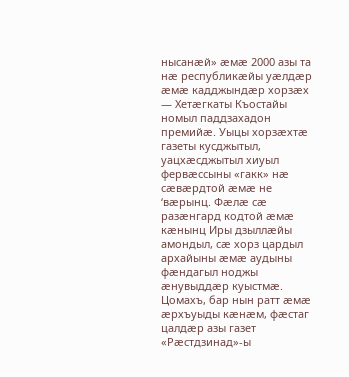нысанæй» æмæ 2000 азы та нæ республикæйы уæлдæр æмæ кадджындæр хорзæх — Хетæгкаты Къостайы номыл паддзахадон премийæ. Уыцы хорзæхтæ газеты кусджытыл, уацхæсджытыл хиуыл фервæссыны «гакк» нæ сæвæрдтой æмæ не ‘вæрынц. Фæлæ сæ разæнгард кодтой æмæ кæнынц Иры дзыллæйы амондыл, сæ хорз цардыл архайыны æмæ аудыны фæндагыл ноджы æнувыддæр куыстмæ.
Цомахъ, бар нын ратт æмæ æрхъуыды кæнæм, фæстаг цалдæр азы газет «Рæстдзинад»-ы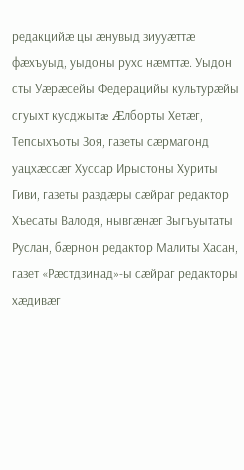редакцийæ цы æнувыд зиууæттæ фæхъуыд, уыдоны рухс нæмттæ. Уыдон сты Уæрæсейы Федерацийы культурæйы сгуыхт кусджытæ Æлборты Хетæг, Тепсыхъоты Зоя, газеты сæрмагонд уацхæссæг Хуссар Ирыстоны Хуриты Гиви, газеты раздæры сæйраг редактор Хъесаты Валодя, нывгæнæг Зыгъуытаты Руслан, бæрнон редактор Малиты Хасан, газет «Рæстдзинад»-ы сæйраг редакторы хæдивæг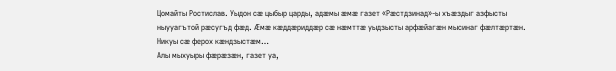Цомайты Ростислав. Уыдон сæ цыбыр царды, адæмы æмæ газет «Рæстдзинад»-ы хъæздыг азфысты ныууагътой рæсугъд фæд. Æмæ кæддæриддæр сæ нæмттæ уыдзысты арфæйагæн мысинаг фæлтæртæн. Никуы сæ ферох кæндзыстæм…
Алы мыхуыры фæрæзæн, газет уа,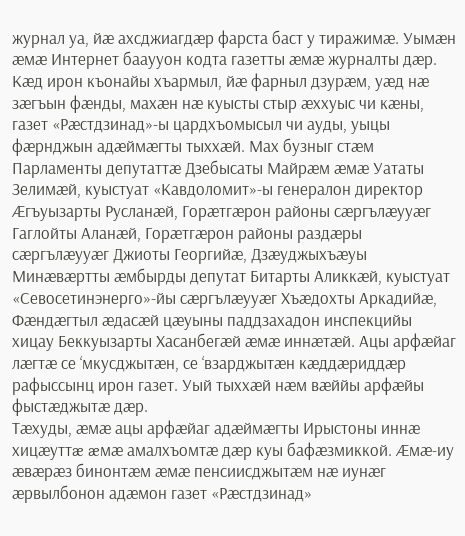журнал уа, йæ ахсджиагдæр фарста баст у тиражимæ. Уымæн æмæ Интернет бааууон кодта газетты æмæ журналты дæр. Кæд ирон къонайы хъармыл, йæ фарныл дзурæм, уæд нæ зæгъын фæнды, махæн нæ куысты стыр æххуыс чи кæны, газет «Рæстдзинад»-ы цардхъомысыл чи ауды, уыцы фæрнджын адæймæгты тыххæй. Мах бузныг стæм Парламенты депутаттæ Дзебысаты Майрæм æмæ Уататы Зелимæй, куыстуат «Кавдоломит»-ы генералон директор Æгъуызарты Русланæй, Горæтгæрон районы сæргълæууæг Гаглойты Аланæй, Горæтгæрон районы раздæры сæргълæууæг Джиоты Георгийæ, Дзæуджыхъæуы Минæвæртты æмбырды депутат Битарты Аликкæй, куыстуат «Севосетинэнерго»-йы сæргълæууæг Хъæдохты Аркадийæ, Фæндæгтыл æдасæй цæуыны паддзахадон инспекцийы хицау Беккуызарты Хасанбегæй æмæ иннæтæй. Ацы арфæйаг лæгтæ се ‘мкусджытæн, се ‘взарджытæн кæддæриддæр рафыссынц ирон газет. Уый тыххæй нæм вæййы арфæйы фыстæджытæ дæр.
Тæхуды, æмæ ацы арфæйаг адæймæгты Ирыстоны иннæ хицæуттæ æмæ амалхъомтæ дæр куы бафæзмиккой. Æмæ-иу æвæрæз бинонтæм æмæ пенсиисджытæм нæ иунæг æрвылбонон адæмон газет «Рæстдзинад»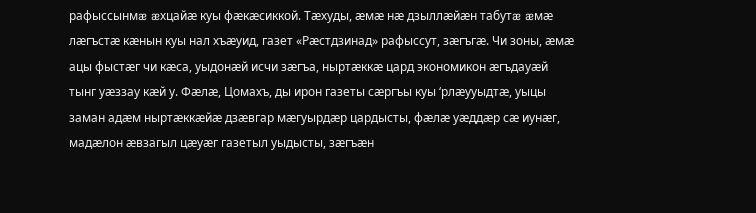рафыссынмæ æхцайæ куы фæкæсиккой. Тæхуды, æмæ нæ дзыллæйæн табутæ æмæ лæгъстæ кæнын куы нал хъæуид, газет «Рæстдзинад» рафыссут, зæгъгæ. Чи зоны, æмæ ацы фыстæг чи кæса, уыдонæй исчи зæгъа, ныртæккæ цард экономикон æгъдауæй тынг уæззау кæй у. Фæлæ, Цомахъ, ды ирон газеты сæргъы куы ‘рлæууыдтæ, уыцы заман адæм ныртæккæйæ дзæвгар мæгуырдæр цардысты, фæлæ уæддæр сæ иунæг, мадæлон æвзагыл цæуæг газетыл уыдысты, зæгъæн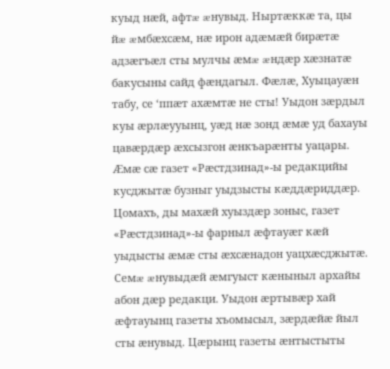куыд нæй, афтæ æнувыд. Ныртæккæ та, цы йæ æмбæхсæм, нæ ирон адæмæй бирæтæ адзæгъæл сты мулчы æмæ æндæр хæзнатæ бакусыны сайд фæндагыл. Фæлæ, Хуыцауæн табу, се ‘ппæт ахæмтæ не сты! Уыдон зæрдыл куы æрлæууынц, уæд нæ зонд æмæ уд бахауы цавæрдæр æхсызгон æнкъарæнты уацары. Æмæ сæ газет «Рæстдзинад»-ы редакцийы кусджытæ бузныг уыдзысты кæддæриддæр.
Цомахъ, ды махæй хуыздæр зоныс, газет «Рæстдзинад»-ы фарныл æфтауæг кæй уыдысты æмæ сты æхсæнадон уацхæсджытæ. Семæ æнувыдæй æмгуыст кæныныл архайы абон дæр редакци. Уыдон æртывæр хай æфтауынц газеты хъомысыл, зæрдæйæ йыл сты æнувыд. Цæрынц газеты æнтыстыты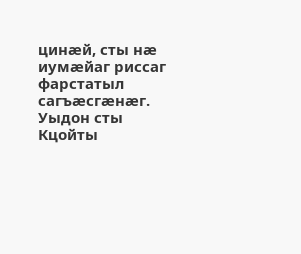цинæй, сты нæ иумæйаг риссаг фарстатыл сагъæсгæнæг. Уыдон сты Кцойты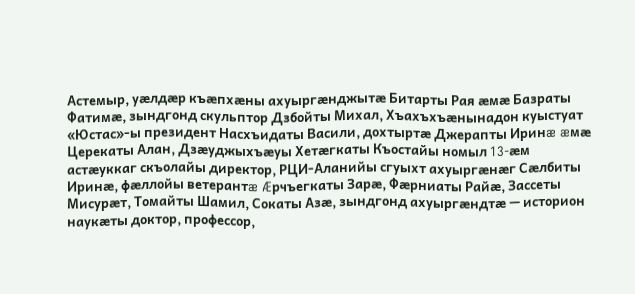Астемыр, уæлдæр къæпхæны ахуыргæнджытæ Битарты Рая æмæ Базраты Фатимæ, зындгонд скульптор Дзбойты Михал, Хъахъхъæнынадон куыстуат «Юстас»-ы президент Насхъидаты Васили, дохтыртæ Джерапты Иринæ æмæ Церекаты Алан, Дзæуджыхъæуы Хетæгкаты Къостайы номыл 13-æм астæуккаг скъолайы директор, РЦИ-Аланийы сгуыхт ахуыргæнæг Сæлбиты Иринæ, фæллойы ветерантæ Æрчъегкаты Зарæ, Фæрниаты Райæ, Зассеты Мисурæт, Томайты Шамил, Сокаты Азæ, зындгонд ахуыргæндтæ — историон наукæты доктор, профессор,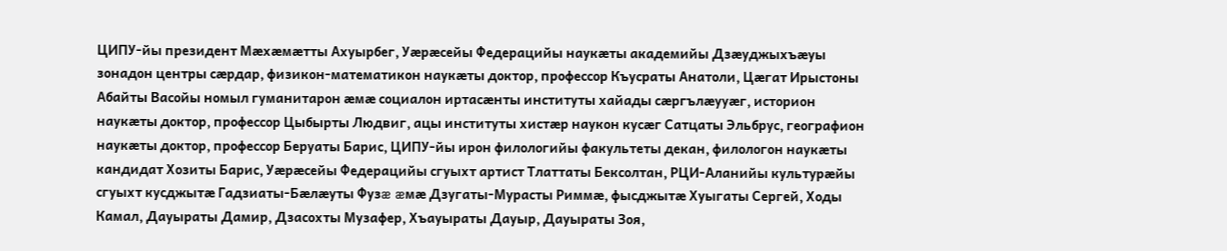ЦИПУ-йы президент Мæхæмæтты Ахуырбег, Уæрæсейы Федерацийы наукæты академийы Дзæуджыхъæуы зонадон центры сæрдар, физикон-математикон наукæты доктор, профессор Къусраты Анатоли, Цæгат Ирыстоны Абайты Васойы номыл гуманитарон æмæ социалон иртасæнты институты хайады сæргълæууæг, историон наукæты доктор, профессор Цыбырты Людвиг, ацы институты хистæр наукон кусæг Сатцаты Эльбрус, географион наукæты доктор, профессор Беруаты Барис, ЦИПУ-йы ирон филологийы факультеты декан, филологон наукæты кандидат Хозиты Барис, Уæрæсейы Федерацийы сгуыхт артист Тлаттаты Бексолтан, РЦИ-Аланийы культурæйы сгуыхт кусджытæ Гадзиаты-Бæлæуты Фузæ æмæ Дзугаты-Мурасты Риммæ, фысджытæ Хуыгаты Сергей, Ходы Камал, Дауыраты Дамир, Дзасохты Музафер, Хъауыраты Дауыр, Дауыраты Зоя,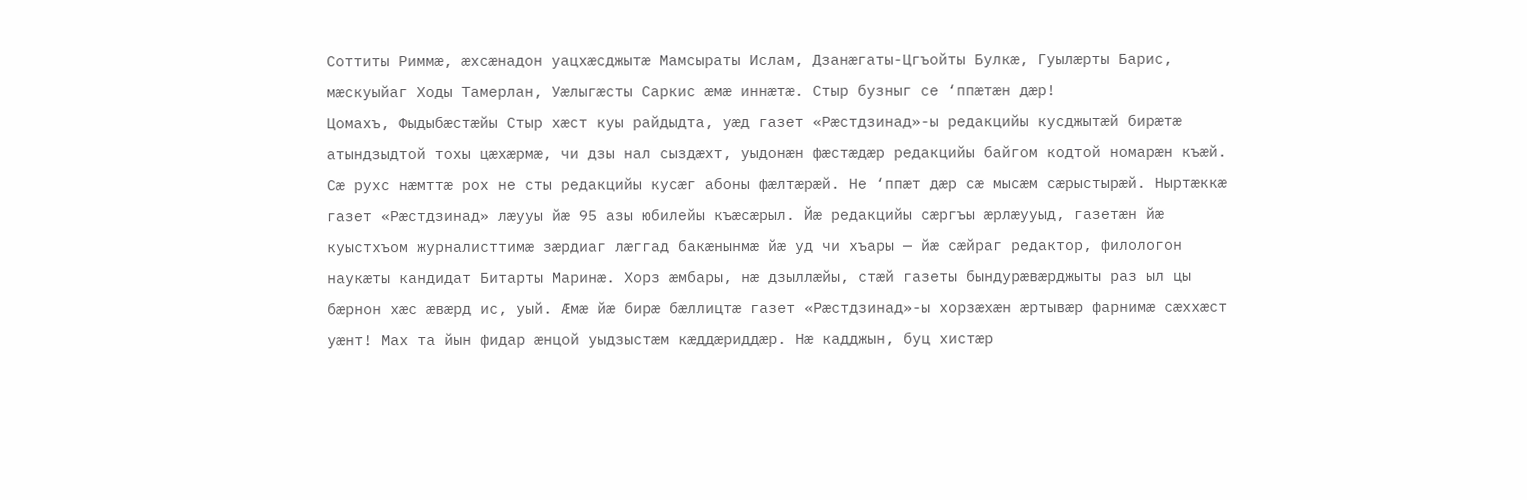Соттиты Риммæ, æхсæнадон уацхæсджытæ Мамсыраты Ислам, Дзанæгаты-Цгъойты Булкæ, Гуылæрты Барис, мæскуыйаг Ходы Тамерлан, Уæлыгæсты Саркис æмæ иннæтæ. Стыр бузныг се ‘ппæтæн дæр!
Цомахъ, Фыдыбæстæйы Стыр хæст куы райдыдта, уæд газет «Рæстдзинад»-ы редакцийы кусджытæй бирæтæ атындзыдтой тохы цæхæрмæ, чи дзы нал сыздæхт, уыдонæн фæстæдæр редакцийы байгом кодтой номарæн къæй. Сæ рухс нæмттæ рох не сты редакцийы кусæг абоны фæлтæрæй. Не ‘ппæт дæр сæ мысæм сæрыстырæй. Ныртæккæ газет «Рæстдзинад» лæууы йæ 95 азы юбилейы къæсæрыл. Йæ редакцийы сæргъы æрлæууыд, газетæн йæ куыстхъом журналисттимæ зæрдиаг лæггад бакæнынмæ йæ уд чи хъары — йæ сæйраг редактор, филологон наукæты кандидат Битарты Маринæ. Хорз æмбары, нæ дзыллæйы, стæй газеты бындурæвæрджыты раз ыл цы бæрнон хæс æвæрд ис, уый. Æмæ йæ бирæ бæллицтæ газет «Рæстдзинад»-ы хорзæхæн æртывæр фарнимæ сæххæст уæнт! Мах та йын фидар æнцой уыдзыстæм кæддæриддæр. Нæ кадджын, буц хистæр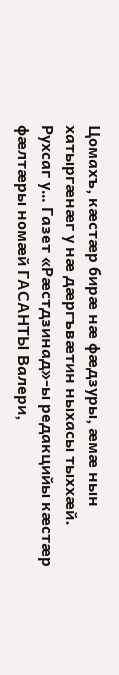Цомахъ, кæстæр бирæ нæ фæдзуры, æмæ нын хатыргæнæг у нæ дæргъвæтин ныхасы тыххæй. Рухсаг у… Газет «Рæстдзинад»-ы редакцийы кæстæр фæлтæры номæй ГАСАНТЫ Валери,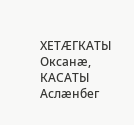ХЕТÆГКАТЫ Оксанæ, КАСАТЫ Аслæнбег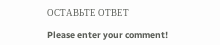ОСТАВЬТЕ ОТВЕТ

Please enter your comment!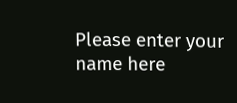Please enter your name here